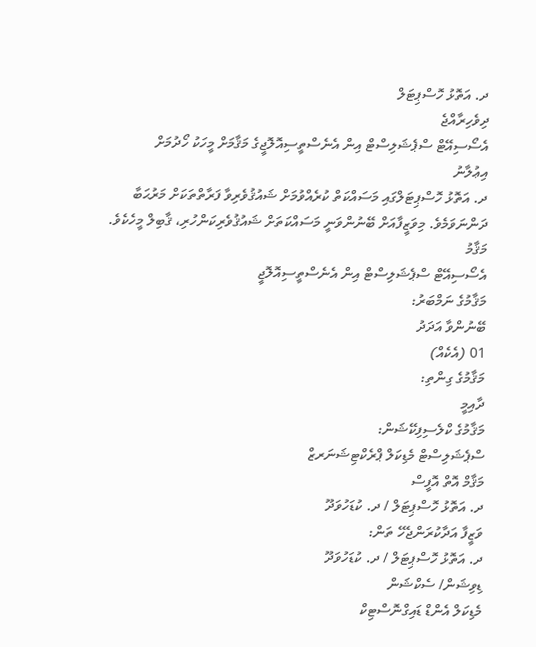ދ. އަތޮޅު ހޮސްޕިޓަލް
ދިވެހިރާއްޖެ
އެސޯސިއޭޓް ސްޕެޝަލިސްޓް އިން އެނެސްތީސިއޮލޮޖީގެ މަޤާމަށް މީހަކު ހޯދުމަށް
އިޢުލާނު
ދ. އަތޮޅު ހޮސްޕިޓަލްގައި މަސައްކަތް ކުރެއްވުމަށް ޝައުޤުވެރިވާ ފަރާތްތަކަށް މަރުޙަބާ ދަންނަވަމެވެ. މިވަޒީފާއަށް ބޭނުންވަނީ މަސައްކަތަށް ޝައުޤުވެރިކަންހުރި، ޤާބިލް މީހެކެވެ.
މަޤާމު
އެސޯސިއޭޓް ސްޕެޝަލިސްޓް އިން އެނެސްތީސިއޮލޮޖީ
މަޤާމުގެ ނަމްބަރު:
ބޭނުންވާ އަދަދު
01 (އެކެއް)
މަޤާމުގެ ގިންތި:
ދާއިމީ
މަޤާމުގެ ކްލެސިފިކޭޝަން:
ސްޕެޝަލިސްޓް މެޑިކަލް ޕްރެކްޓިޝަނަރޒް
މަޤާމް އޮތް އޮފީސް
ދ. އަތޮޅު ހޮސްޕިޓަލް / ދ. ކުޑަހުވަދޫ
ވަޒީފާ އަދާކުރަންޖެހޭ ތަން:
ދ. އަތޮޅު ހޮސްޕިޓަލް / ދ. ކުޑަހުވަދޫ
ޑިވިޝަން/ ސެކްޝަން
މެޑިކަލް އެންޑް ޑައިގްނޮސްޓިކް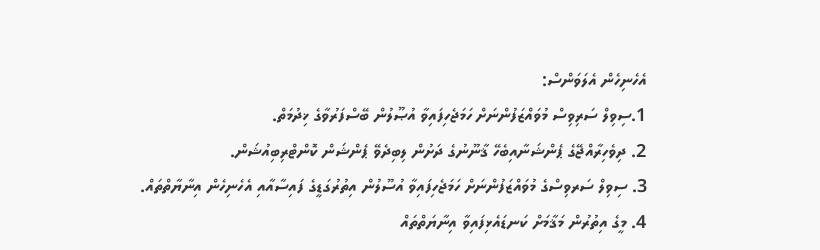އެހެނިހެން އެލަވަންސް:
1.ސިވިލް ސަރިވިސް މުވައްޒަފުންނަށް ހަމަޖެހިފައިވާ އުޞޫލުން ބޭސްފަރުވާގެ ޚިދުމަތް.
2. ދިވެހިރާއްޖޭގެ ޕެންޝަނާއިބެހޭ ޤާނޫނުގެ ދަށުން ލިބިދެވޭ ޕެންޝަން ކޮންޓްރިބިއުޝަން.
3. ސިވިލް ސަރވިސްގެ މުވައްޒަފުންނަށް ހަމަޖެހިފައިވާ އުސޫލުން އިތުރުގަޑީގެ ފައިސާއާއި އެހެނިހެން އިނާޔާތްތައް.
4. މީގެ އިތުރުން މަޤާމަށް ކަނޑައެޅިފައިވާ އިނާޔަތްތައް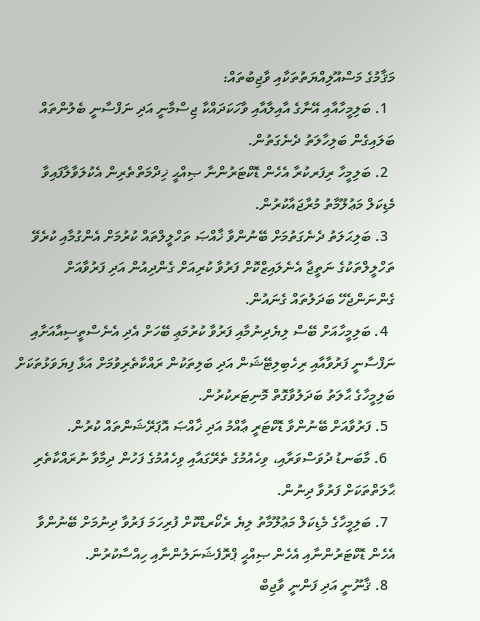މަޤާމުގެ މަސްއޫލިއްޔަތުތަކާއި ވާޖިބުތައް:
  1. ބަލިމީހާއާއި އޭނާގެ އާއިލާއާއި ވާހަކަދައްކާ ޖިސްމާނީ އަދި ނަފްސާނީ ބެލުންތައް ބަލައިގެން ބަލިހާލަތު ދެނެގަތުން.
  2. ބަލިމީހާ ރިފަރކުރާ އެހެން ޑޮކްޓަރުންނާ ޞިއްޙީ ޚިދްމަތްތެރިން އެކުލަވާލާފައިވާ މެޑިކަލް މަޢުލޫމާތު މުރާޖައާކުރުން.
  3. ބަލިޙަލަތު ދެނެގަތުމަށް ބޭނުންވާ ޚާއްޞަ ތަހްލީލްތައް ކުރުމަށް އެންގުމާއި ކުރެވޭ ތަހްލީލްތަކުގެ ނަތީޖާ އެނެލައިޒްކޮށް ފަރުވާ ކުރިއަށް ގެންދިއުން އަދި ފަރުވާއަށް ގެންނަންޖެހޭ ބަދަލުތައް ގެނައުން.
  4. ބަލިމީހާއަށް ބޭސް ލިޔެދިނުމާއި ފަރުވާ ކުރުމަޢި ބޭހަށް އެދި އެނެސްތީސިއާއަށާއި ނަފްސާނީ ފަރުވާއާއި ރިހެބިލިޓޭޝަން އަދި ބަލިތަކުން ރައްކާތެރިވުމަށް އަޅާ ފިޔަވަޅުތަކަށް ބަލިމީހާގެ ޙާލަތު ބަދަލުވާގޮތް މޮނިޓަރކުރުން.
  5. ފަރުވާއަށް ބޭނުންވާ ޑޮކްޓަރީ ޢާއްމު އަދި ޚާއްޞަ އޮޕަރޭޝަންތައް ކުރުން.
  6. މާބަނޑު ދުވަސްވަރާއި، ވިހެއުމުގެ ތެރޭގައާއި ވިހެއުމުގެ ފަހުން ދިމާވާ ނުރައްކާތެރި ޙާލަތްތަކަށް ފަރުވާ ދިނުން.
  7. ބަލިމީހާގެ މެޑިކަލް މަޢުލޫމާތު ލިޔެ ރެކޯރޑްކޮށް ފުރިހަމަ ފަރުވާ ދިނުމަށް ބޭނުންވާ އެހެން ޑޮކްޓަރުންނާއި އެހެން ޞިއްޙީ ޕްރޮފެޝަނަލުންނާއި ހިއްސާކުރުން.
  8. ޤާނޫނީ އަދި ފަންނީ ވާޖިބް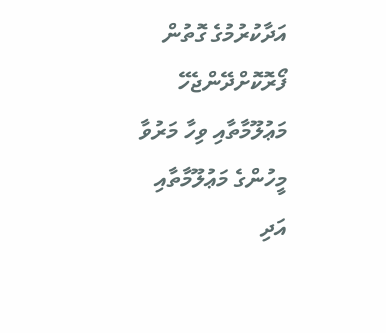އަދާކުރުމުގެ ގޮތުން ފޯރޮކޮށްދޭންޖެހޭ މަޢުލޫމާތާއި ވިހާ މަރުވާ މީހުންގެ މަޢުލޫމާތާއި އަދި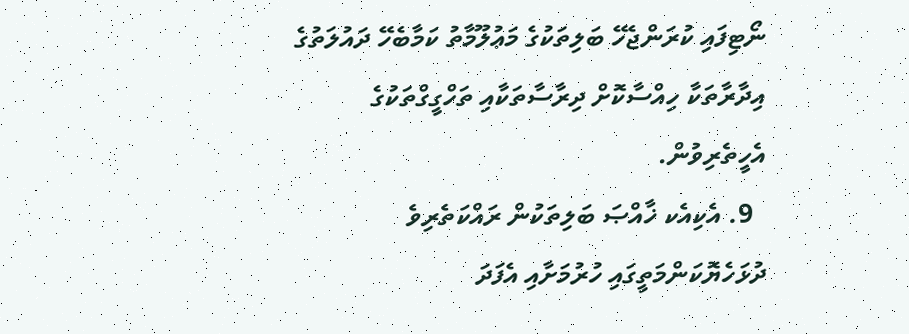ނޯޓިފައި ކުރަންޖެހޭ ބަލިތަކުގެ މަޢުލޫމާތު ކަމާބެހޭ ދައުލަތުގެ އިދާރާތަކާ ހިއްސާކޮށް ދިރާސާތަކާއި ތަހްގީގްތަކުގެ އެހީތެރިވުން.
  9. އެކިއެކ ޚާއްޞަ ބަލިތަކުން ރައްކަތެރިވެ ދުޅަހެޔޮކަންމަތީގައި ހުރުމަށާއި އެފަދަ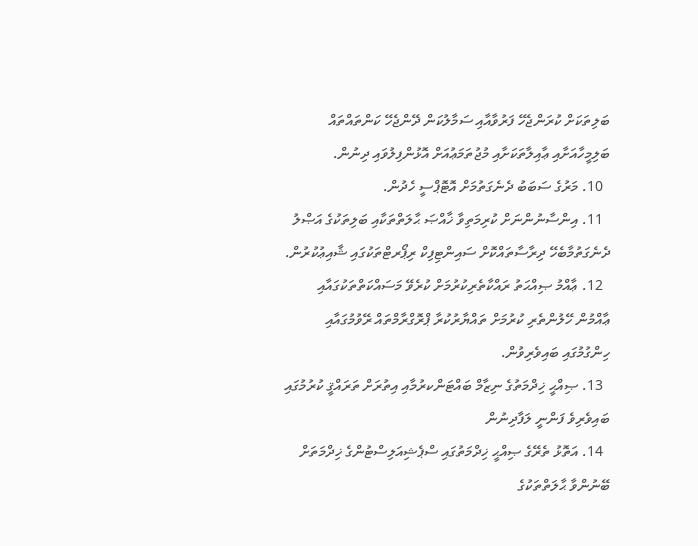ބަލިތަކަށް ކުރަންޖެހޭ ފަރުވާއާއި ސަމާލުކަން ދޭންޖެހޭ ކަންތައްތައް ބަލިމީހާއަށާއި ޢާއިލާތަކަށާއި މުޖުތަމަޢުއަށް އޮޅުންފިލުވައި ދިނުން.
  10. މަރުގެ ސަބަބު ދެނެގަތުމަށް އޮޓޮޕްސީ ހެދުން.
  11. އިންސާނުންނަށް ކުރިމަތިވާ ޚާއްޞަ ޙާލަތްތަކާއި ބަލިތަކުގެ އަޞްލު ދެނެގަތުމާބެހޭ ދިރާސާތައްކޮށް ސައިންޓިފިކް ރިޕޯރޓްތަކުގައި ޝާއިޢުކުރުން.
  12. ޢާއްމު ޞިއްޙަތު ރައްކާތެރިކުރުމަށް ކުރެވޭ މަސައްކަތްތަކުގައާއި ޢާއްމުން ހޭލުންތެރި ކުރުމަށް ތައްޔާރުކުރާ ޕްރޮގްރާމްތައް ރޭވުމުގައާއި ހިންގުމުގައި ބައިވެރިވުން.
  13. ޞިއްޙީ ޚިދްމަތުގެ ނިޒާމް ބައްޓަންކރުމާއި އިތުރަށް ތަރައްޤީ ކުރުމުގައި ބައިވެރިވެ ފަންނީ ލަފާދިނުން
  14. އަތޮޅު ތެރޭގެ ޞިއްޙީ ޚިދްމަތުގައި ސްޕެޝިއަލިސްޓުންގެ ޚިދްމަތަށް ބޭނުންވާ ޙާލަތްތަކުގެ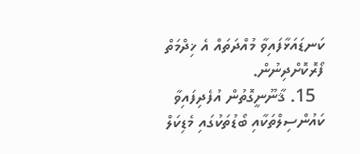ކަނޑައަޅާފައިވާ މުއްދަތައް އެ ޚިދްމަތް ފޯރޮކޮށްދިނުން.
  15. ޤާނޫނީގޮތުން އުފެދިފައިވާ ކައުންސިލްތަކާއި ބޯޑުތަކުގައި މެޑިކަލް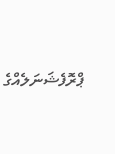ޕްރޮފެޝަނަލެއްގެ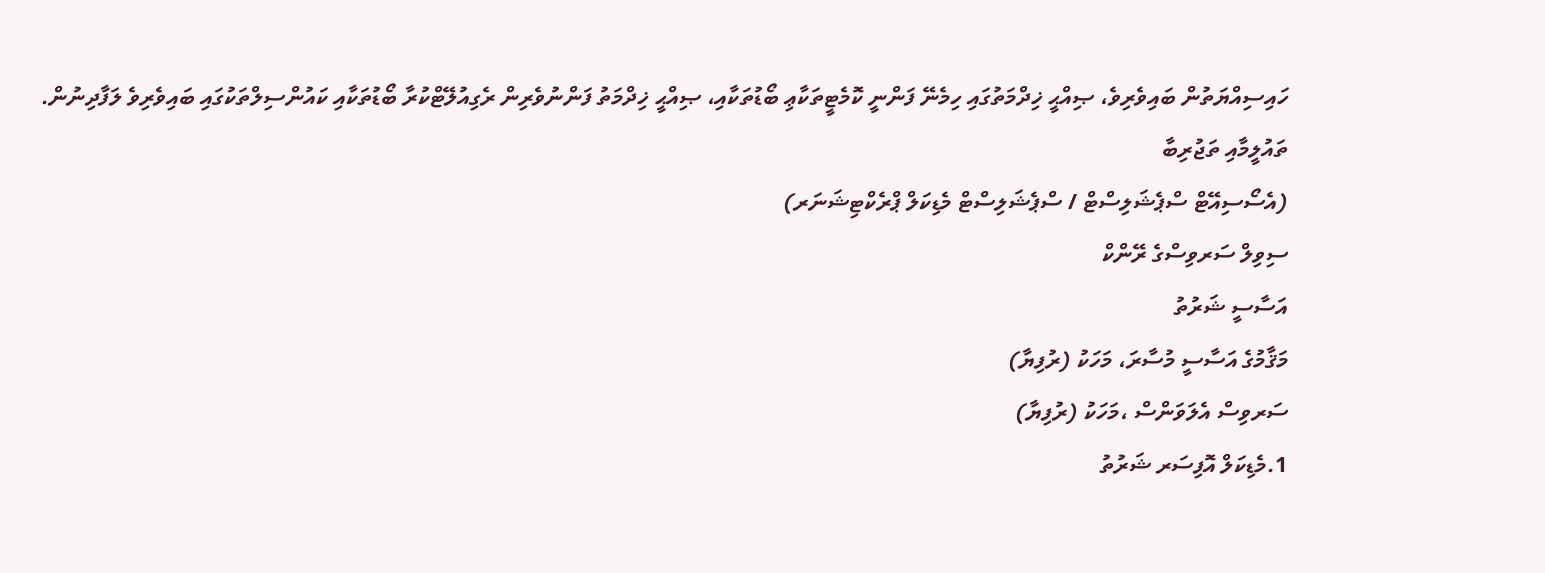ހައިސިއްޔަތުން ބައިވެރިވެ، ޞިއްޙީ ޚިދްމަތުގައި ހިމެނޭ ފަންނީ ކޮމެޓީތަކާޢި ބޯޑުތަކާއި، ޞިއްޙީ ޚިދްމަތު ފަންނުވެރިން ރެގިއުލޭޓްކުރާ ބޯޑުތަކާއި ކައުންސިލްތަކުގައި ބައިވެރިވެ ލަފާދިނުން.
ތައުލީމާއި ތަޖުރިބާ
(އެސޯސިއޭޓް ސްޕެޝަލިސްޓް / ސްޕެޝަލިސްޓް މެޑިކަލް ޕްރެކްޓިޝަނަރ)
ސިވިލް ސަރވިސްގެ ރޭންކް
އަސާސީ ޝަރުތު
މަޤާމުގެ އަސާސީ މުސާރަ، މަހަކު (ރުފިޔާ)
ސަރވިސް އެލަވަންސް ،މަހަކު (ރުފިޔާ)
1.މެޑިކަލް އޮފިސަރ ޝަރުތު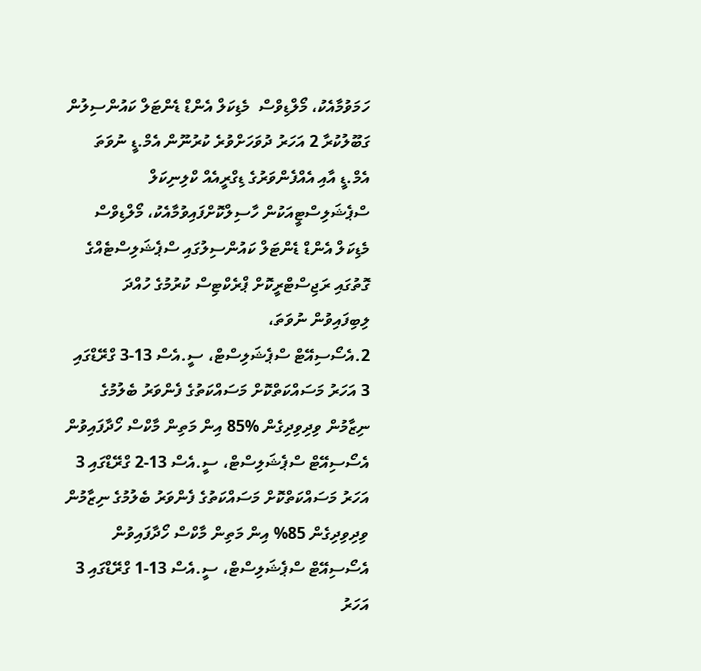ހަމަވުމާއެކު، މޯލްޑިވްސް  މެޑިކަލް އެންޑް ޑެންޓަލް ކައުންސިލުން ގަބޫލުކުރާ 2 އަހަރު ދުވަހަށްވުރެ ކުރުނޫން އެމް.ޑީ ނުވަތަ އެމް.ޑީ އާއި އެއްފެންވަރުގެ ޑިގްރީއެއް ކްލިނިކަލް ސްޕެޝަލިސްޓީއަކުން ހާސިލްކޮށްފައިވުމާއެކު، މޯލްޑިވްސް މެޑިކަލް އެންޑް ޑެންޓަލް ކައުންސިލުގައި ސްޕެޝަލިސްޓެއްގެ ގޮތުގައި ރަޖިސްޓްރީކޮށް ޕްރެކްޓިސް ކުރުމުގެ ހުއްދަ ލިބިފައިވުން ނުވަތަ،
2.އެސޯސިއޭޓް ސްޕެޝަލިސްޓް، ސީ.އެސް 13-3 ގްރޭޑްގައި 3 އަހަރު މަސައްކަތްކޮށް މަސައްކަތުގެ ފެންވަރު ބެލުމުގެ ނިޒާމުން ވިދިވިދިގެން %85 އިން މަތިން މާކްސް ހޯދާފައިވުން
އެސޯސިއޭޓް ސްޕެޝަލިސްޓް، ސީ.އެސް 13-2 ގްރޭޑްގައި 3 އަހަރު މަސައްކަތްކޮށް މަސައްކަތުގެ ފެންވަރު ބެލުމުގެ ނިޒާމުން ވިދިވިދިގެން 85% އިން މަތިން މާކްސް ހޯދާފައިވުން
އެސޯސިއޭޓް ސްޕެޝަލިސްޓް، ސީ.އެސް 13-1 ގްރޭޑްގައި 3 އަހަރު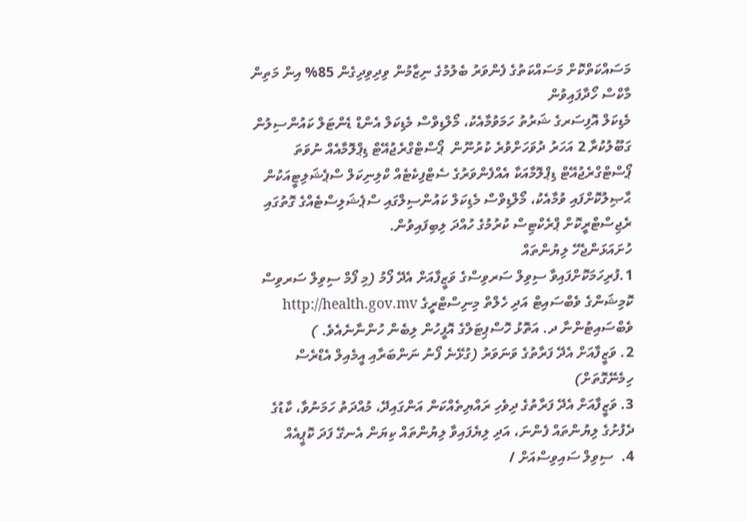މަސައްކަތްކޮށް މަސައްކަތުގެ ފެންވަރު ބެލުމުގެ ނިޒާމުން ވިދިވިދިގެން 85% އިން މަތިން މާކްސް ހޯދާފައިވުން
މެޑިކަލް އޮފިސަރގެ ޝަރުތު ހަމަވުމާއެކު، މޯލްޑިވްސް މެޑިކަލް އެންޑް ޑެންޓަލް ކައުންސިލުން ގަބޫލުކުރާ 2 އަހަރު ދުވަހަށްވުރެ ކުރުނޫން  ޕޯސްޓްގްރެޖުއޭޓް ޑިޕްލޮމާއެއް ނުވަތަ ޕޯސްޓްގްރެޖުއޭޓް ޑިޕްލޮމާއަކާ އެއްފެންވަރުގެ ސެޓްފިކެޓެއް ކްލިނިކަލް ސްޕެޝަލިޓީއަކުން ޙާޞިލުކޮށްފައި ވުމާއެކު، މޯލްޑިވްސް މެޑިކަލް ކައުންސިލްގައި ސްޕެޝަލިސްޓެއްގެ ގޮތުގައި ރެޖިސްޓްރީކޮށް ޕްރެކްޓިސް ކުރުމުގެ ހުއްދަ ލިބިފައިވުން.
ހުށައަޅަންޖެހޭ ލިޔުންތައް
1.ފުރިހަމަކޮށްފައިވާ ސިވިލް ސަރވިސްގެ ވަޒީފާއަށް އެދޭ ފޯމު (މި ފޯމް ސިވިލް ސަރވިސް ކޮމިޝަންގެ ވެބްސައިޓް އަދި ހެލްތް މިނިސްޓްރީގެ http://health.gov.mv ވެބްސައިޓުންނާ ދ. އަތޮޅު ހޮސްޕިޓަލްގެ އޮފީހުން ލިބެން ހުންނާނެއެވެ. )
2. ވަޒީފާއަށް އެދޭ ފަރާތުގެ ވަނަވަރު (ގުޅޭނެ ފޯނު ނަންބަރާއި އީމެއިލް އެޑްރެސް ހިމެނޭގޮތަށް)
3. ވަޒީފާއަށް އެދޭ ފަރާތުގެ ދިވެހި ރައްޔިތެއްކަން އަންގައިދޭ، މުއްދަތު ހަމަނުވާ، ކާޑުގެ ދެފުށުގެ ލިޔުންތައް ފެންނަ، އަދި ލިޔެފައިވާ ލިޔުންތައް ކިޔަން އެނގޭ ފަދަ ކޮޕީއެއް
4.  ސިވިލް ސައިވިސްއަށް /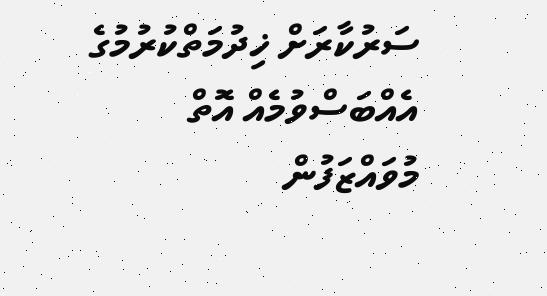ސަރުކާރަށް ޚިދުމަތްކުރުމުގެ އެއްބަސްވުމެއް އޮތް މުވައްޒަފުން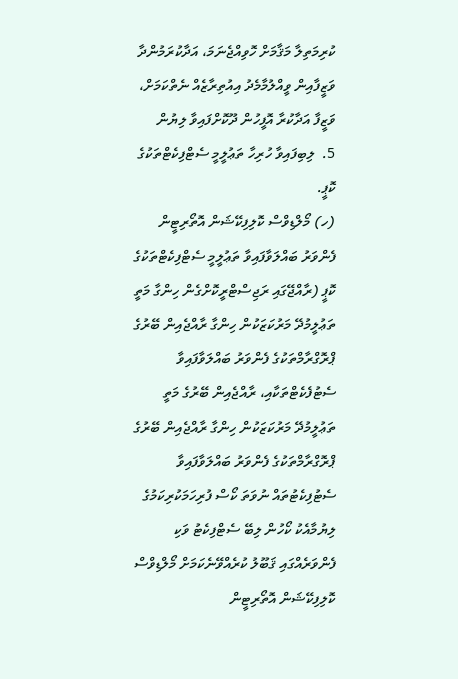ކުރިމަތިލާ މަޤާމަށް ހޮވިއްޖެނަމަ، އަދާކުރަމުންދާ ވަޒީފާއިން ވީއްލުމާމެދު އިއުތިރާޒެއް ނެތްކަމަށް، ވަޒީފާ އަދާކުރާ އޮފީހުން ދޫކޮށްފައިވާ ލިޔުން
5.  ލިބިފައިވާ ހުރިހާ ތަޢުލީމީ ސެޓްފިކެޓްތަކުގެ ކޮޕީ.
(ހ) މޯލްޑިވްސް ކޮލިފިކޭޝަން އޮތޯރިޓީން ފެންވަރު ބައްލަވާފައިވާ ތަޢުލީމީ ސެޓްފިކެޓްތަކުގެ ކޮޕީ (ރާއްޖޭގައި ރަޖިސްޓްރީކޮށްގެން ހިންގާ މަތީ ތަޢުލީމުދޭ މަރުކަޒަކުން ހިންގާ ރާއްޖެއިން ބޭރުގެ ޕްރޮގްރާމްތަކުގެ ފެންވަރު ބައްލަވާފައިވާ ސެޓުފެކެޓްތަކާއި، ރާއްޖެއިން ބޭރުގެ މަތީ ތަޢުލީމުދޭ މަރުކަޒަކުން ހިންގާ ރާއްޖެއިން ބޭރުގެ ޕްރޮގްރާމްތަކުގެ ފެންވަރު ބައްލަވާފައިވާ ސެޓުފިކެޓުތައް ނުވަތަ ކޯސް ފުރިހަމަކުރިކަމުގެ ލިޔުމާއެކު ކޯހުން ލިބޭ ސެޓްފިކެޓު ވަކި ފެންވަރެއްގައި ޤަބޫލު ކުރެއްވޭނެކަމަށް މޯލްޑިވްސް ކޮލިފިކޭޝަން އޮތޯރިޓީން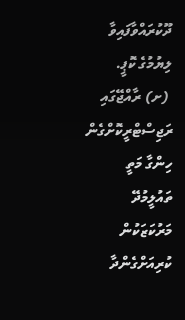ދޫކުރައްވާފައިވާ ލިޔުމުގެ ކޮޕީ.
 (ށ) ރާއްޖޭގައި ރަޖިސްޓްރީކޮށްގެން ހިންގާ މަތީ ތައުލީމުދޭ މަރުކަޒަކުން ކުރިއަށްގެންދާ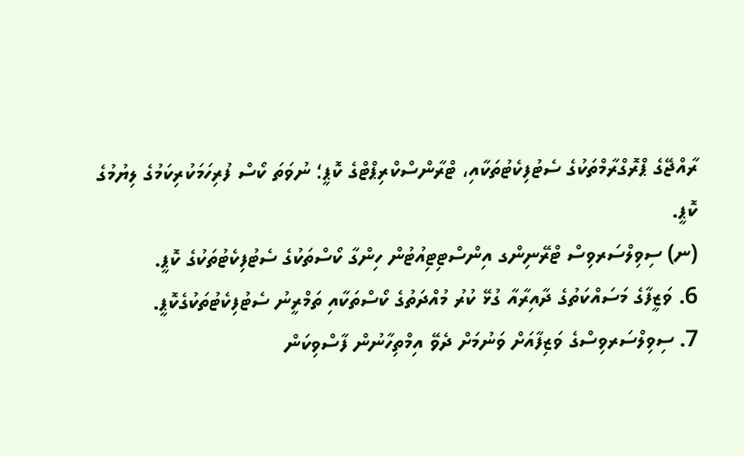ރާއްޖޭގެ ޕްރޮގްރާމްތަކުގެ ސެޓުފިކެޓުތަކާއި، ޓްރާންސްކްރިޕްޓްގެ ކޮޕީ؛ ނުވަތަ ކޯސް ފުރިހަމަކުރިކަމުގެ ލިޔުމުގެ ކޮޕީ.
(ނ) ސިވިލްސަރވިސް ޓްރޭނިންގ އިންސްޓިޓިއުޓުން ހިންގާ ކޯސްތަކުގެ ސެޓުފިކެޓުތަކުގެ ކޮޕީ.
6. ވަޒީފާގެ މަސައްކަތުގެ ދާއިރާއާ ގުޅޭ ކުރު މުއްދަތުގެ ކޯސްތަކާއި ތަމްރީނު ސެޓުފިކެޓުތަކުގެކޮޕީ.
7. ސިވިލްސަރވިސްގެ ވަޒިފާއަށް ވަނުމަށް ދެވޭ އިމްތިހާނުން ފާސްވިކަން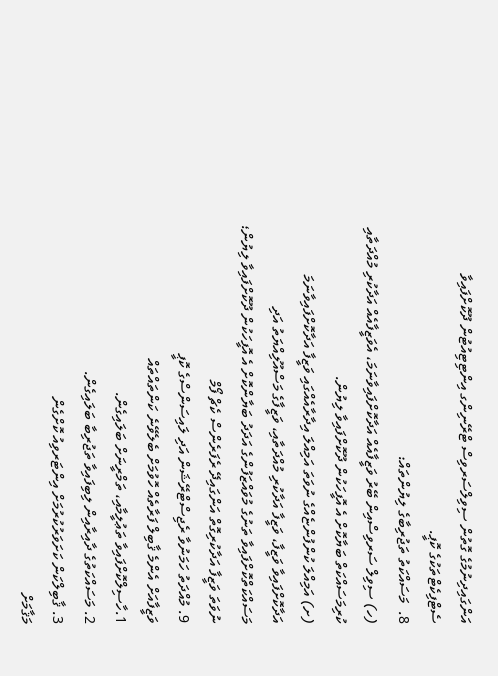އަންގައިދިނުމުގެ ގޮތުން ސިވިލްސަރވިސް ޓްރޭނިންގ އިންޓިޓިއުޓުން ދޫކޮށްފައިވާ ސެޓްފިކެޓްތަކުގެ ކޮޕީ.
8.  މަސައްކަތު ތަޖުރިބާގެ ލިޔުންތައް:
(ހ) ސިވިލް ސަރވިސްއިން ބޭރު ވަޒީފާއެއް އަދާކޮށްފައިވާނަމަ، އެވަޒީފާއެއް އަދާކުރި މުއްދަތާއި ކުރިމަސައްކަތް ބަޔާކޮށް އެ އޮފީހަކުން ދޫކޮށްފައިވާ ލިޔުން.
(ށ) އަމިއްލަ ކުންފުންޏެއްގެ ނުވަތަ އަމިއްލަ އިދާރާއެއްގައި ވަޒީފާ އަދާކޮށްފައިވާނަމަ އަދާކޮށްފައިވާ ވަޒީފާ، ވަޒީފާ އަދާކުރި މުއްދަތާއި، ވަޒީފާގެ މަސްއޫލިއްޔަތު އަދި މަސައްކަތްކޮށްފައިވާ ތަނުގެ މުވައްޒަފުންގެ އަދަދު ބަޔާންކޮށް އެ އޮފީހަކުން ދޫކޮށްފައިވާ ލިޔުން؛ ނުވަތަ ވަޒީފާ އަދާކުރިގޮތް އަންގައިދޭ ރެފަރެންސް ކެޗް ފޯމް
9. މުއްދަތު ހަމަނުވާ ރެޖިސްޓްރޭޝަން އަދި ލައިސަންސްގެ ކޮޕީ
ވަޒީފާއަށް އެންމެ ޤާބިލް ފަރާތެއް ހޮވުމަށް ބެލެވޭނެ ކަންތައްތައް
1.ހާސިލްކޮށްފައިވާ ތަޢުލީމާއި، ތަމްރީނަށް ބަލައިގެން.
2. މަސައްކަތުގެ ދާއިރާއިން ލިބިފައިވާ ތަޖުރިބާ ބަލައިގެން.
3. ޤާބިލްކަން ކަށަވަރުކުރުމަށް އިންޓަރވިއު ކޮށްގެން
މަޤާމަށް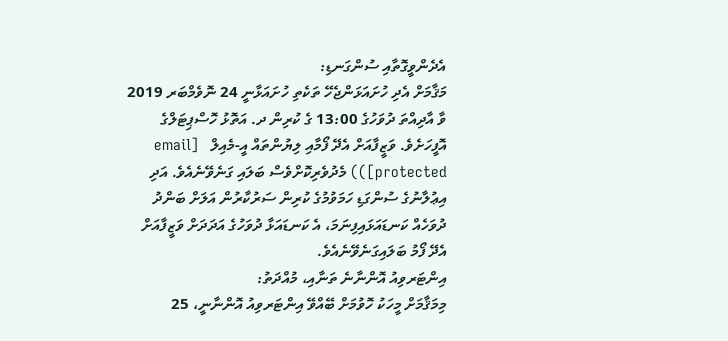އެދެންވީގޮތާއި ސުންގަނޑި:
މަޤާމަށް އެދި ހުށައަޅަންޖެހޭ ތަކެތި ހުށައަޅާނީ 24 ނޮވެމްބަރ 2019 ވާ އާދިއްތަ ދުވަހުގެ 13:00 ގެ ކުރިން ދ. އަތޮޅު ހޮސްޕިޓަލްގެ އޮފީހަށެވެ. ވަޒީފާއަށް އެދޭ ފޯމާއި ލިޔުންތައް އީ-މެއިލް   [email protected])) މެދުވެރިކޮށްވެސް ބަލައި ގަނެވޭނެއެވެ. އަދި އިޢުލާނުގެ ސުންގަޑި ހަމަވުމުގެ ކުރިން ސަރުކާރުން އަލަށް ބަންދު ދުވަހެއް ކަނޑައަޅައިފިނަމަ، އެ ކަނޑައަޅާ ދުވަހުގެ އަދަދަށް ވަޒީފާއަށް އެދޭ ފޯމު ބަލައިގަނެވޭނެއެވެ.
އިންޓަރވިއު އޮންނާނެ ތަނާއި، މުއްދަތު:
މިމަޤާމަށް މީހަކު ހޮވުމަށް ބޭއްވޭ އިންޓަރވިއު އޮންނާނީ، 25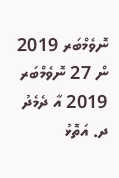ނޮވެމްބަރ 2019 ން 27 ނޮވެމްބަރ 2019 އާ ދެމެދު ދ. އަތޮޅު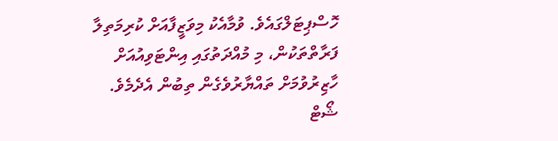ހޮސްޕިޓަލްގައެވެ. ވުމާއެކު މިވަޒީފާއަށް ކުރިމަތިލާ ފަރާތްތަކުން، މި މުއްދަތުގައި އިންޓަވިއުއަށް ހާޒިރުވުމަށް ތައްޔާރުވެގެން ތިބުން އެދެމެވެ.
ޝޯޓް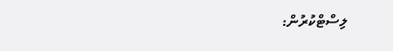ލިސްޓްކުރުން: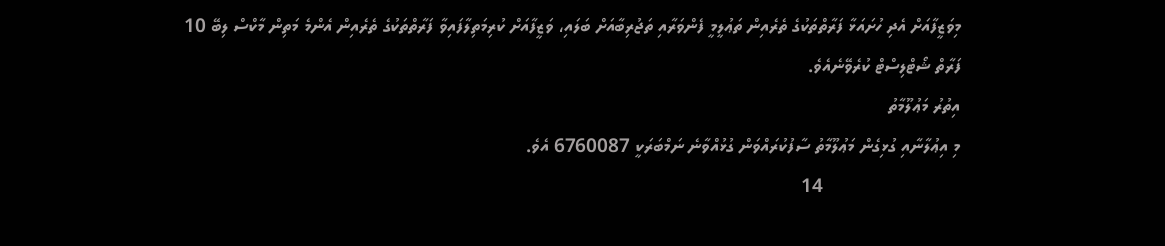މިވަޒީފާއަށް އެދި ހުށައަޅާ ފަރާތްތަކުގެ ތެރެއިން ތަޢުލީމީ ފެންވަރާއި ތަޖުރިބާއަށް ބަލައި، ވަޒީފާއަށް ކުރިމަތިލާފައިވާ ފަރާތްތަކުގެ ތެރެއިން އެންމެ މަތިން މާކްސް ލިބޭ 10 ފަރާތް ޝޯޓްލިސްޓް ކުރެވޭނެއެވެ.
އިތުރު މަޢުލޫމާތު
މި އިޢުލާނާއި ގުޅިގެން މަޢުލޫމާތު ސާފުކުރައްވަން ގުޅުއްވާނެ ނަމްބަރަކީ 6760087 އެވެ.
                            14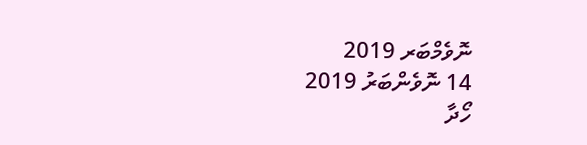ނޮވެމްބަރ 2019
14 ނޮވެންބަރު 2019
ހޯދާ